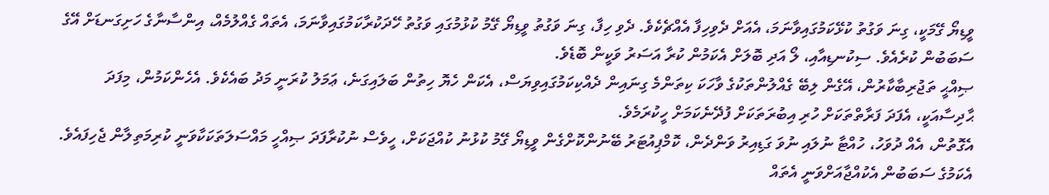ވީޑިޔޯ ގޭމަކީ، ގިނަ ވަގުތު ކުޅޭކަމުގައިވާނަމަ، އެއަށް ދެވިހިފާ އެއްޗެކެވެ. ދެވި ހިފާ، ގިނަ ވަގުތު ވީޑިޔޯ ގޭމު ކުޅުމުގައި ވަގުތު ހޭދަކުރާކަމުގައިވާނަމަ، އެތައް ގެއްލުމެއް، އިންސާނާގެ ހަށިގަނޑަށް އޭގެ ސަބަބުން ކުރެއެވެ. ސިކުނޑިއާއި، ލޯ އަދި ބޮލަށް އެކަމުން ކުރާ އަސަރު ވަކީން ބޮޑެވެ.
ޞިއްޙީ ތަޖުރިބާކާރުން، އޭގެން ލިބޭ ގެއްލުންތަކުގެ ވާހަކަ ކިތަންމެ ގިނައިން ދެއްކިކަމުގައިވިޔަސް، އެކަން ހެޔޮ ހިތުން ބަލައިގަނެ، ޢަމަލު ކުރަނީ މަދު ބައެކެވެ. އެހެންކަމުން، މިފަދަ ޙާދިސާއަކީ، އެފަދަ ފަރާތްތަކަށް ހުރި އިބުރަތަކަށް ފުދޭނެކަމަށް ހީކުރަމެވެ.
އެގޮތުން، އެއް ދުވަހު، ހުއްޓާ ނުލައި ނުވަ ގަޑިއިރު ވަންދެން، ކޮމްޕިއުޓަރު ބޭނުންކޮށްގެން ވީޑިޔޯ ގޭމު ކުޅުނު ކުއްޖަކަށް، ހީވެސް ނުކުރާފަދަ ޞިއްހީ މައްސަލަތަކަކާވަނީ ކުރިމަތިލާން ޖެހިފައެވެ. އެކަމުގެ ސަބަބުން އެކުއްޖާއަށްވަނީ އެތައް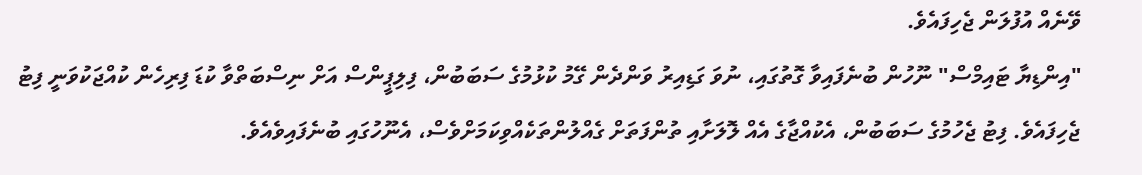ވޭނެއް އުފުލަން ޖެހިފައެވެ.
"އިންޑިޔާ ޓައިމްސް" ނޫހުން ބުނެފައިވާ ގޮތުގައި، ނުވަ ގަޑިއިރު ވަންދެން ގޭމު ކުޅުމުގެ ސަބަބުން، ފިލިޕީންސް އަށް ނިސްބަތްވާ ކުޑަ ފިރިހެން ކުއްޖަކުވަނީ ފިޓު ޖެހިފައެވެ. ފިޓު ޖެހުމުގެ ސަބަބުން، އެކުއްޖާގެ އެއް ލޮލަށާއި ތުންފަތަށް ގެއްލުންތަކެއްވިކަމަށްވެސް، އެނޫހުގައި ބުނެފައިވެއެވެ.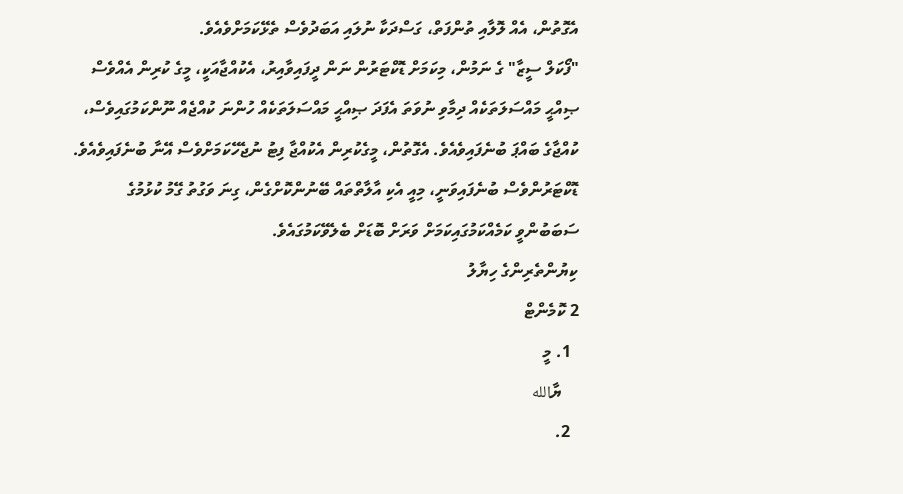އެގޮތުން، އެއް ލޮލާއި ތުންފަތް، ގަސްދަކާ ނުލައި އަބަދުވެސް ތެޅޭކަމަށްވެއެވެ.
"ފޯކަލް ސީޒާ" ގެ ނަމުން، މިކަމަށް ޑޮކްޓަރުން ނަން ދީފައިވާއިރު، އެކުއްޖާއަކީ، މީގެ ކުރިން އެއްވެސް ޞިއްޙީ މައްސަލަތަކެއް ދިމާވި ނުވަތަ އެފަދަ ޞިއްޙީ މައްސަލަތަކެއް ހުންނަ ކުއްޖެއް ނޫންކަމުގައިވެސް، ކުއްޖާގެ ބައްޕަ ބުނެފައިވެއެވެ. އެގޮތުން، މީގެކުރިން އެކުއްޖާ ފިޓު ނުޖެހޭކަމަށްވެސް އޭނާ ބުނެފައިވެއެވެ.
ޑޮކްޓަރުންވެސް ބުނެފައިވަނީ، މިއީ އެކި އާލާތްތައް ބޭނުންކޮށްގެން، ގިނަ ވަގުތު ގޭމު ކުޅުމުގެ ސަބަބުންވީ ކަމެއްކަމުގައިކަމަށް ވަރަށް ބޮޑަށް ބެލެވޭކަމުގައެވެ.
ކިޔުންތެރިންގެ ހިޔާލު
2 ކޮމެންޓް
  1. މީ
    ޔާالله
  2.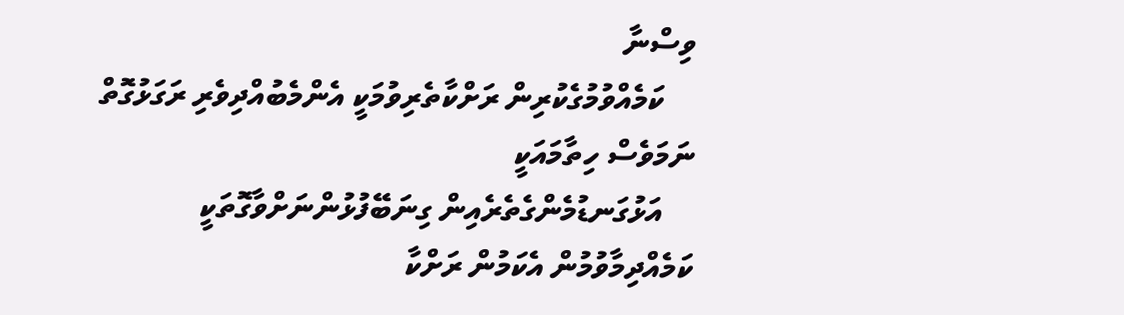ވިސްނާ
    ކަމެއްވުމުގެކުރިން ރަށްކާތެރިވުމަކީ އެންމެބުއްދިވެރި ރަގަޅުގޮތް ނަމަވެސް ހިތާމައަކީ
    އަޅުގަނޑުމެންގެތެރެއިން ގިނަބޭފުޅުންނަށްވާގޮތަކީ ކަމެއްދިމާވުމުން އެކަމުން ރަށްކާ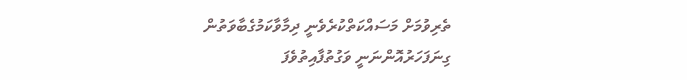ތެރިވުމަށް މަސައްކަތްކުރެވެނީ ދިމާވާކަމުގެބާވަތުން ގިނަފަހަރުއޮންނަނީ ވަގުތުފާއިތުވެފަ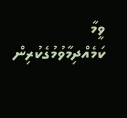ވީމާ ކަމެއްދިމާވުމުގެކުރިން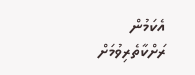އެކަމުން ރަށްކާތެރިވުމަށް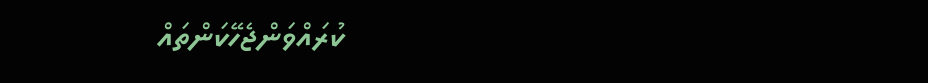ކުރައްވަންޖެހޭކަންތައް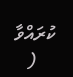ކުރައްވާ
    (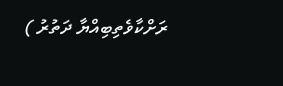ރަށްކާވެތިބިއްޔާ ދަތުރު )